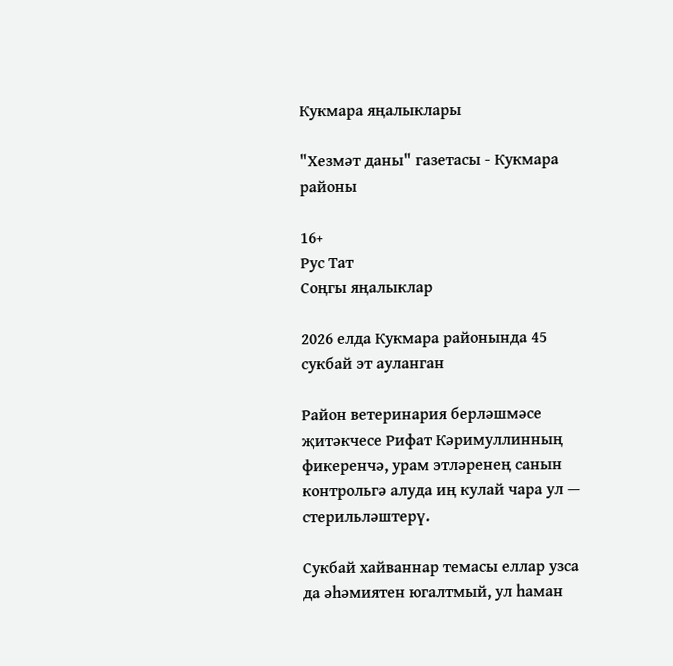Кукмара яңалыклары

"Хезмәт даны" газетасы - Кукмара районы

16+
Рус Тат
Соңгы яңалыклар

2026 елда Кукмара районында 45 сукбай эт ауланган

Район ветеринария берләшмәсе җитәкчесе Рифат Кәримуллинның фикеренчә, урам этләренең санын контрольгә алуда иң кулай чара ул — стерильләштерү.

Сукбай хайваннар темасы еллар узса да әһәмиятен югалтмый, ул һаман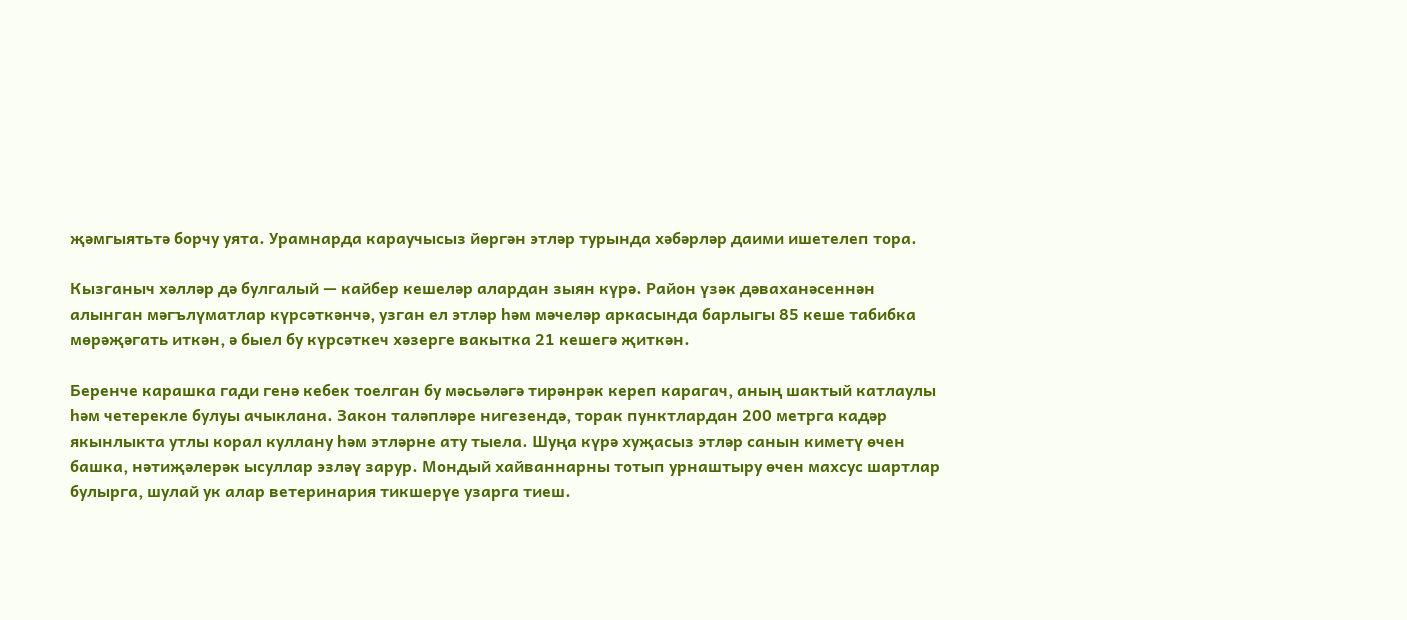җәмгыятьтә борчу уята. Урамнарда караучысыз йөргән этләр турында хәбәрләр даими ишетелеп тора.

Кызганыч хәлләр дә булгалый — кайбер кешеләр алардан зыян күрә. Район үзәк дәваханәсеннән алынган мәгълүматлар күрсәткәнчә, узган ел этләр һәм мәчеләр аркасында барлыгы 85 кеше табибка мөрәҗәгать иткән, ә быел бу күрсәткеч хәзерге вакытка 21 кешегә җиткән.

Беренче карашка гади генә кебек тоелган бу мәсьәләгә тирәнрәк кереп карагач, аның шактый катлаулы һәм четерекле булуы ачыклана. Закон таләпләре нигезендә, торак пунктлардан 200 метрга кадәр якынлыкта утлы корал куллану һәм этләрне ату тыела. Шуңа күрә хуҗасыз этләр санын киметү өчен башка, нәтиҗәлерәк ысуллар эзләү зарур. Мондый хайваннарны тотып урнаштыру өчен махсус шартлар булырга, шулай ук алар ветеринария тикшерүе узарга тиеш.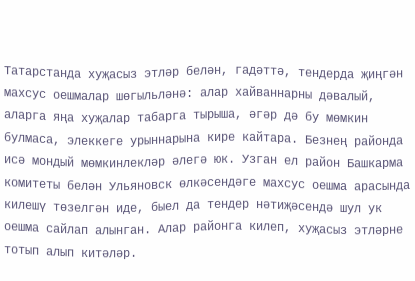Татарстанда хуҗасыз этләр белән, гадәттә, тендерда җиңгән махсус оешмалар шөгыльләнә: алар хайваннарны дәвалый, аларга яңа хуҗалар табарга тырыша, әгәр дә бу мөмкин булмаса, элеккеге урыннарына кире кайтара. Безнең районда исә мондый мөмкинлекләр әлегә юк. Узган ел район Башкарма комитеты белән Ульяновск өлкәсендәге махсус оешма арасында килешү төзелгән иде, быел да тендер нәтиҗәсендә шул ук оешма сайлап алынган. Алар районга килеп, хуҗасыз этләрне тотып алып китәләр.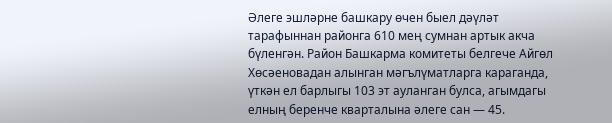Әлеге эшләрне башкару өчен быел дәүләт тарафыннан районга 610 мең сумнан артык акча бүленгән. Район Башкарма комитеты белгече Айгөл Хөсәеновадан алынган мәгълүматларга караганда, үткән ел барлыгы 103 эт ауланган булса, агымдагы елның беренче кварталына әлеге сан — 45.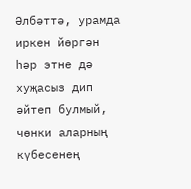Әлбәттә, урамда иркен йөргән һәр этне дә хуҗасыз дип әйтеп булмый, чөнки аларның күбесенең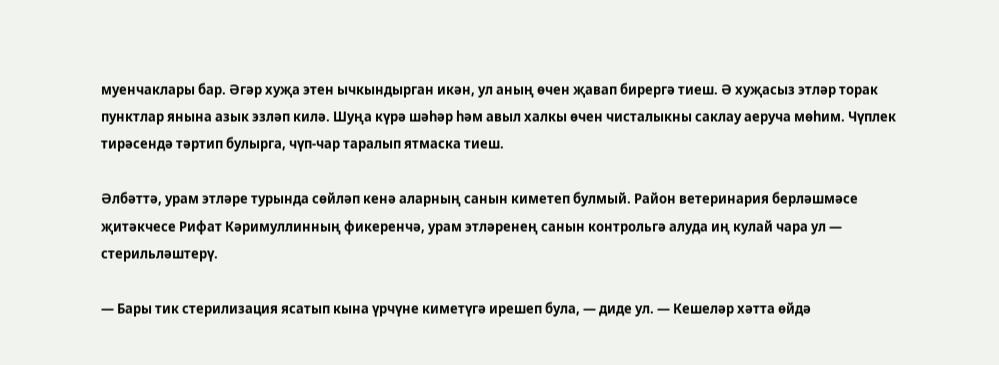муенчаклары бар. Әгәр хуҗа этен ычкындырган икән, ул аның өчен җавап бирергә тиеш. Ә хуҗасыз этләр торак пунктлар янына азык эзләп килә. Шуңа күрә шәһәр һәм авыл халкы өчен чисталыкны саклау аеруча мөһим. Чүплек тирәсендә тәртип булырга, чүп-чар таралып ятмаска тиеш.

Әлбәттә, урам этләре турында сөйләп кенә аларның санын киметеп булмый. Район ветеринария берләшмәсе җитәкчесе Рифат Кәримуллинның фикеренчә, урам этләренең санын контрольгә алуда иң кулай чара ул — стерильләштерү.

— Бары тик стерилизация ясатып кына үрчүне киметүгә ирешеп була, — диде ул. — Кешеләр хәтта өйдә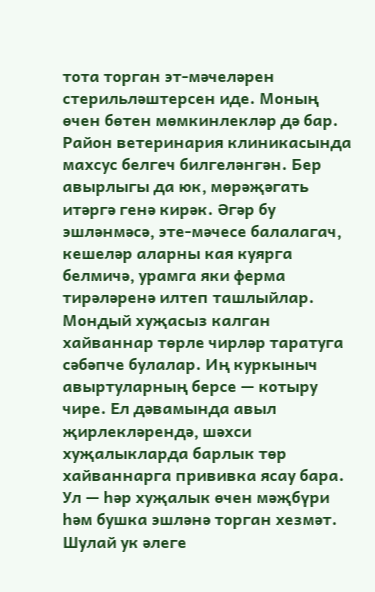тота торган эт-мәчеләрен стерильләштерсен иде. Моның өчен бөтен мөмкинлекләр дә бар. Район ветеринария клиникасында махсус белгеч билгеләнгән. Бер авырлыгы да юк, мөрәҗәгать итәргә генә кирәк. Әгәр бу эшләнмәсә, эте-мәчесе балалагач, кешеләр аларны кая куярга белмичә, урамга яки ферма тирәләренә илтеп ташлыйлар. Мондый хуҗасыз калган хайваннар төрле чирләр таратуга сәбәпче булалар. Иң куркыныч авыртуларның берсе — котыру чире. Ел дәвамында авыл җирлекләрендә, шәхси хуҗалыкларда барлык төр хайваннарга прививка ясау бара. Ул — һәр хуҗалык өчен мәҗбүри һәм бушка эшләнә торган хезмәт. Шулай ук әлеге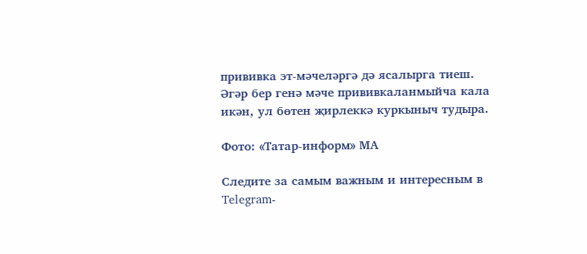прививка эт-мәчеләргә дә ясалырга тиеш. Әгәр бер генә мәче прививкаланмыйча кала икән, ул бөтен җирлеккә куркыныч тудыра.

Фото: «Татар-информ» МА

Следите за самым важным и интересным в Telegram-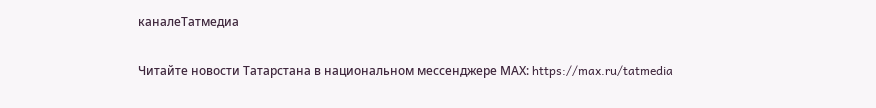каналеТатмедиа

Читайте новости Татарстана в национальном мессенджере MАХ: https://max.ru/tatmedia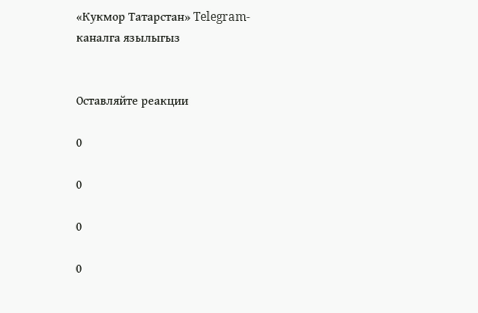«Кукмор Татарстан» Telegram-каналга язылыгыз


Оставляйте реакции

0

0

0

0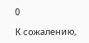0

К сожалению,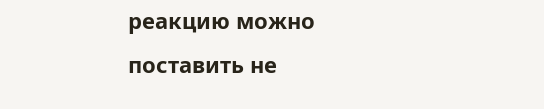реакцию можно поставить не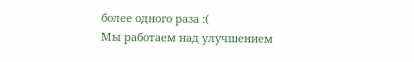более одного раза :(
Мы работаем над улучшением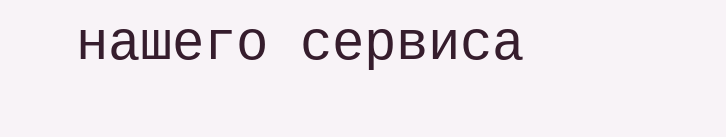нашего сервиса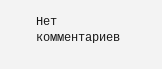Нет комментариев